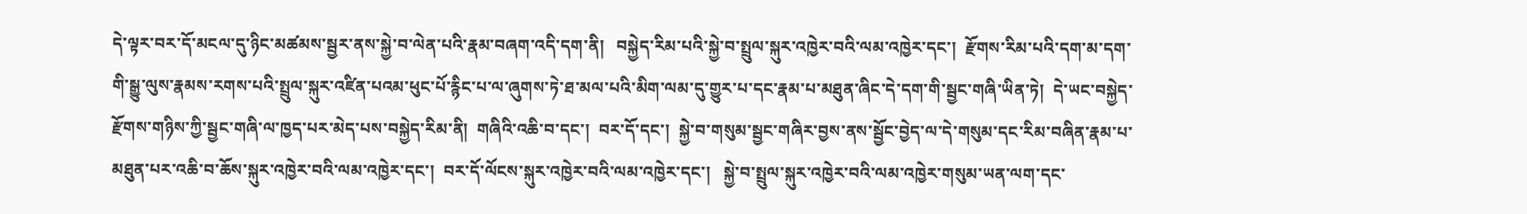དེ་ལྟར་བར་དོ་མངལ་དུ་ཉིང་མཚམས་སྦྱར་ནས་སྐྱེ་བ་ལེན་པའི་རྣམ་བཞག་འདི་དག་ནི།   བསྐྱེད་རིམ་པའི་སྐྱེ་བ་སྤྲུལ་སྐུར་འཁྱེར་བའི་ལམ་འཁྱེར་དང་།  རྫོགས་རིམ་པའི་དག་མ་དག་གི་སྒྱུ་ལུས་རྣམས་རགས་པའི་སྤྲུལ་སྐུར་འཛིན་པའམ་ཕུང་པོ་རྙིང་པ་ལ་ཞུགས་ཏེ་ཐ་མལ་པའི་མིག་ལམ་དུ་གྱུར་པ་དང་རྣམ་པ་མཐུན་ཞིང་དེ་དག་གི་སྦྱང་གཞི་ཡིན་ཏེ།  དེ་ཡང་བསྐྱེད་རྫོགས་གཉིས་ཀྱི་སྦྱང་གཞི་ལ་ཁྱད་པར་མེད་པས་བསྐྱེད་རིམ་ནི།  གཞིའི་འཆི་བ་དང་།  བར་དོ་དང་།  སྐྱེ་བ་གསུམ་སྦྱང་གཞིར་བྱས་ནས་སྦྱོང་བྱེད་ལ་དེ་གསུམ་དང་རིམ་བཞིན་རྣམ་པ་མཐུན་པར་འཆི་བ་ཆོས་སྐུར་འཁྱེར་བའི་ལམ་འཁྱེར་དང་།  བར་དོ་ལོངས་སྐུར་འཁྱེར་བའི་ལམ་འཁྱེར་དང་།   སྐྱེ་བ་སྤྲུལ་སྐུར་འཁྱེར་བའི་ལམ་འཁྱེར་གསུམ་ཡན་ལག་དང་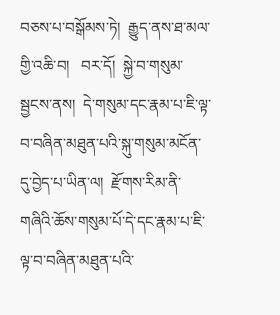བཅས་པ་བསྒོམས་ཏེ།  རྒྱུད་ནས་ཐ་མལ་གྱི་འཆི་བ།   བར་དོ།  སྐྱེ་བ་གསུམ་སྦྱངས་ནས།  དེ་གསུམ་དང་རྣམ་པ་ཇི་ལྟ་བ་བཞིན་མཐུན་པའི་སྐུ་གསུམ་མངོན་དུ་བྱེད་པ་ཡིན་ལ།  རྫོགས་རིམ་ནི་གཞིའི་ཆོས་གསུམ་པོ་དེ་དང་རྣམ་པ་ཇི་ལྟ་བ་བཞིན་མཐུན་པའི་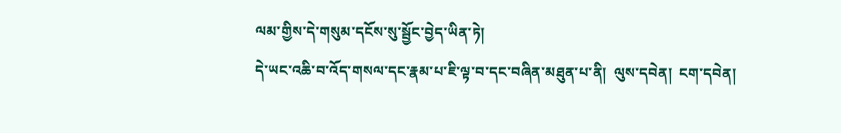ལམ་གྱིས་དེ་གསུམ་དངོས་སུ་སྦྱོང་བྱེད་ཡིན་ཏེ།
དེ་ཡང་འཆི་བ་འོད་གསལ་དང་རྣམ་པ་ཇི་ལྟ་བ་དང་བཞིན་མཐུན་པ་ནི།  ལུས་དབེན།  ངག་དབེན།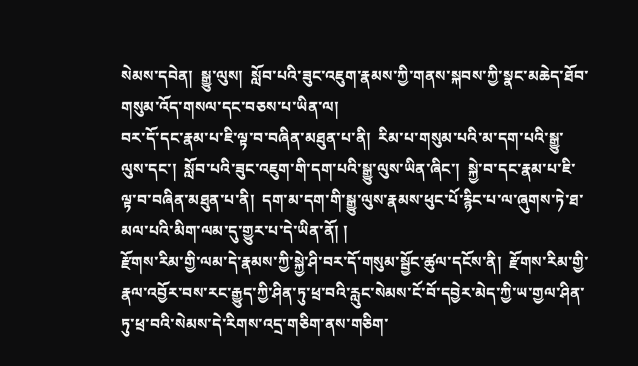སེམས་དབེན།  སྒྱུ་ལུས།  སློབ་པའི་ཟུང་འཇུག་རྣམས་ཀྱི་གནས་སྐབས་ཀྱི་སྣང་མཆེད་ཐོབ་གསུམ་འོད་གསལ་དང་བཅས་པ་ཡིན་ལ།
བར་དོ་དང་རྣམ་པ་ཇི་ལྟ་བ་བཞིན་མཐུན་པ་ནི།  རིམ་པ་གསུམ་པའི་མ་དག་པའི་སྒྱུ་ལུས་དང་།  སློབ་པའི་ཟུང་འཇུག་གི་དག་པའི་སྒྱུ་ལུས་ཡིན་ཞིང་།  སྐྱེ་བ་དང་རྣམ་པ་ཇི་ལྟ་བ་བཞིན་མཐུན་པ་ནི།  དག་མ་དག་གི་སྒྱུ་ལུས་རྣམས་ཕུང་པོ་རྙིང་པ་ལ་ཞུགས་ཏེ་ཐ་མལ་པའི་མིག་ལམ་དུ་གྱུར་པ་དེ་ཡིན་ནོ། །
རྫོགས་རིམ་གྱི་ལམ་དེ་རྣམས་ཀྱི་སྐྱེ་ཤི་བར་དོ་གསུམ་སྦྱོང་ཚུལ་དངོས་ནི།  རྫོགས་རིམ་གྱི་རྣལ་འབྱོར་བས་རང་རྒྱུད་ཀྱི་ཤིན་ཏུ་ཕྲ་བའི་རླུང་སེམས་ངོ་བོ་དབྱེར་མེད་ཀྱི་ཡ་གྱལ་ཤིན་ཏུ་ཕྲ་བའི་སེམས་དེ་རིགས་འདྲ་གཅིག་ནས་གཅིག་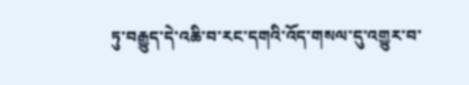ཏུ་བརྒྱུད་དེ་འཆི་བ་རང་དགའི་འོད་གསལ་དུ་འགྱུར་བ་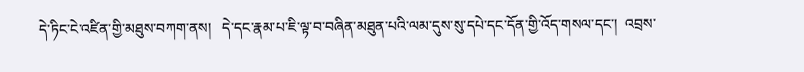དེ་ཏིང་ངེ་འཛིན་གྱི་མཐུས་བཀག་ནས།   དེ་དང་རྣམ་པ་ཇི་ལྟ་བ་བཞིན་མཐུན་པའི་ལམ་དུས་སུ་དཔེ་དང་དོན་གྱི་འོད་གསལ་དང་།  འབྲས་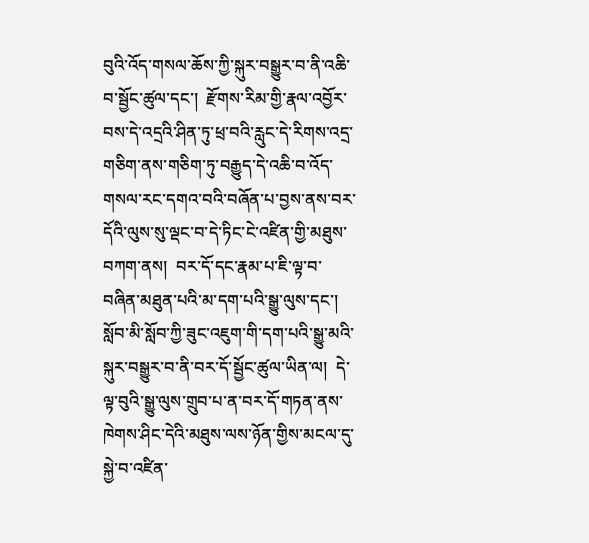བུའི་འོད་གསལ་ཆོས་ཀྱི་སྐུར་བསྒྱུར་བ་ནི་འཆི་བ་སྦྱོང་ཚུལ་དང་།  རྫོགས་རིམ་གྱི་རྣལ་འབྱོར་བས་དེ་འདྲའི་ཤིན་ཏུ་ཕྲ་བའི་རླུང་དེ་རིགས་འདྲ་གཅིག་ནས་གཅིག་ཏུ་བརྒྱུད་དེ་འཆི་བ་འོད་གསལ་རང་དགའ་བའི་བཞོན་པ་བྱས་ནས་བར་དོའི་ལུས་སུ་ལྡང་བ་དེ་ཏིང་ངེ་འཛིན་གྱི་མཐུས་བཀག་ནས།  བར་དོ་དང་རྣམ་པ་ཇི་ལྟ་བ་བཞིན་མཐུན་པའི་མ་དག་པའི་སྒྱུ་ལུས་དང་།   སློབ་མི་སློབ་ཀྱི་ཟུང་འཇུག་གི་དག་པའི་སྒྱུ་མའི་སྐུར་བསྒྱུར་བ་ནི་བར་དོ་སྦྱོང་ཚུལ་ཡིན་ལ།  དེ་ལྟ་བུའི་སྒྱུ་ལུས་གྲུབ་པ་ན་བར་དོ་གཏན་ནས་ཁེགས་ཤིང་དེའི་མཐུས་ལས་ཉོན་གྱིས་མངལ་དུ་སྐྱེ་བ་འཛིན་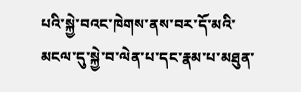པའི་སྐྱེ་བའང་ཁེགས་ནས་བར་དོ་མའི་མངལ་དུ་སྐྱེ་བ་ལེན་པ་དང་རྣམ་པ་མཐུན་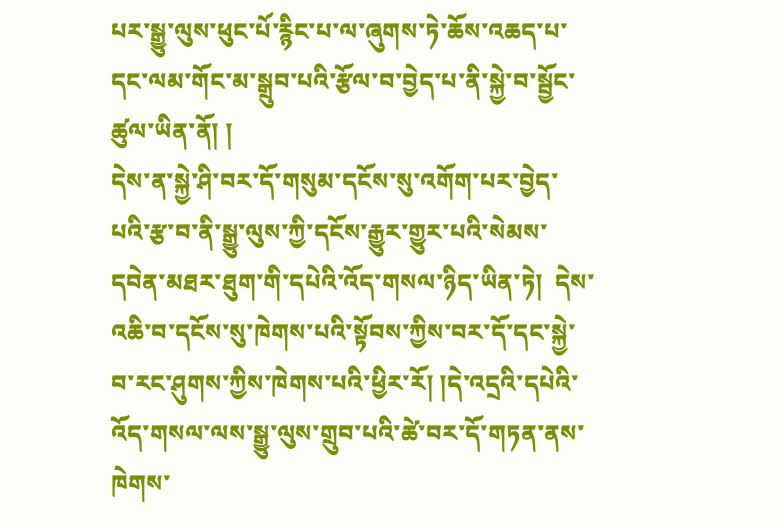པར་སྒྱུ་ལུས་ཕུང་པོ་རྙིང་པ་ལ་ཞུགས་ཏེ་ཆོས་འཆད་པ་དང་ལམ་གོང་མ་སྒྲུབ་པའི་རྩོལ་བ་བྱེད་པ་ནི་སྐྱེ་བ་སྦྱོང་ཚུལ་ཡིན་ནོ། །
དེས་ན་སྐྱེ་ཤི་བར་དོ་གསུམ་དངོས་སུ་འགོག་པར་བྱེད་པའི་རྩ་བ་ནི་སྒྱུ་ལུས་ཀྱི་དངོས་རྒྱུར་གྱུར་པའི་སེམས་དབེན་མཐར་ཐུག་གི་དཔེའི་འོད་གསལ་ཉིད་ཡིན་ཏེ།  དེས་འཆི་བ་དངོས་སུ་ཁེགས་པའི་སྟོབས་ཀྱིས་བར་དོ་དང་སྐྱེ་བ་རང་ཤུགས་ཀྱིས་ཁེགས་པའི་ཕྱིར་རོ། །དེ་འདྲའི་དཔེའི་འོད་གསལ་ལས་སྒྱུ་ལུས་གྲུབ་པའི་ཚེ་བར་དོ་གཏན་ནས་ཁེགས་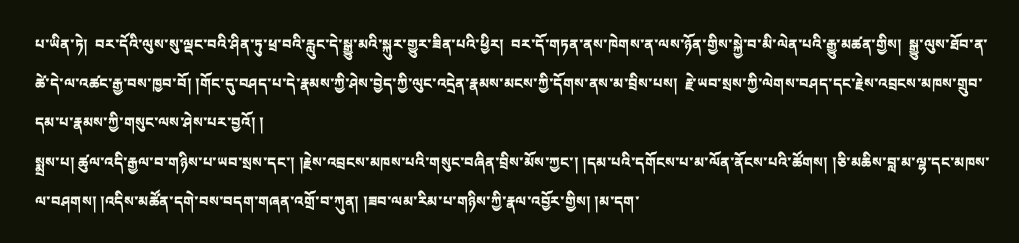པ་ཡིན་ཏེ།  བར་དོའི་ལུས་སུ་ལྡང་བའི་ཤིན་ཏུ་ཕྲ་བའི་རླུང་དེ་སྒྱུ་མའི་སྐུར་གྱུར་ཟིན་པའི་ཕྱིར།  བར་དོ་གཏན་ནས་ཁེགས་ན་ལས་ཉོན་གྱིས་སྐྱེ་བ་མི་ལེན་པའི་རྒྱུ་མཚན་གྱིས།  སྒྱུ་ལུས་ཐོབ་ན་ཚེ་དེ་ལ་འཚང་རྒྱ་བས་ཁྱབ་བོ། །གོང་དུ་བཤད་པ་དེ་རྣམས་ཀྱི་ཤེས་བྱེད་ཀྱི་ལུང་འདྲེན་རྣམས་མངས་ཀྱི་དོགས་ནས་མ་བྲིས་པས།  རྗེ་ཡབ་སྲས་ཀྱི་ལེགས་བཤད་དང་རྗེས་འབྲངས་མཁས་གྲུབ་དམ་པ་རྣམས་ཀྱི་གསུང་ལས་ཤེས་པར་བྱའོ། །
སྨྲས་པ། ཚུལ་འདི་རྒྱལ་བ་གཉིས་པ་ཡབ་སྲས་དང་། །རྗེས་འབྲངས་མཁས་པའི་གསུང་བཞིན་བྲིས་མོས་ཀྱང་། །དམ་པའི་དགོངས་པ་མ་ལོན་ནོངས་པའི་ཚོགས། །ཅི་མཆིས་བླ་མ་ལྷ་དང་མཁས་ལ་བཤགས། །འདིས་མཚོན་དགེ་བས་བདག་གཞན་འགྲོ་བ་ཀུན། །ཟབ་ལམ་རིམ་པ་གཉིས་ཀྱི་རྣལ་འབྱོར་གྱིས། །མ་དག་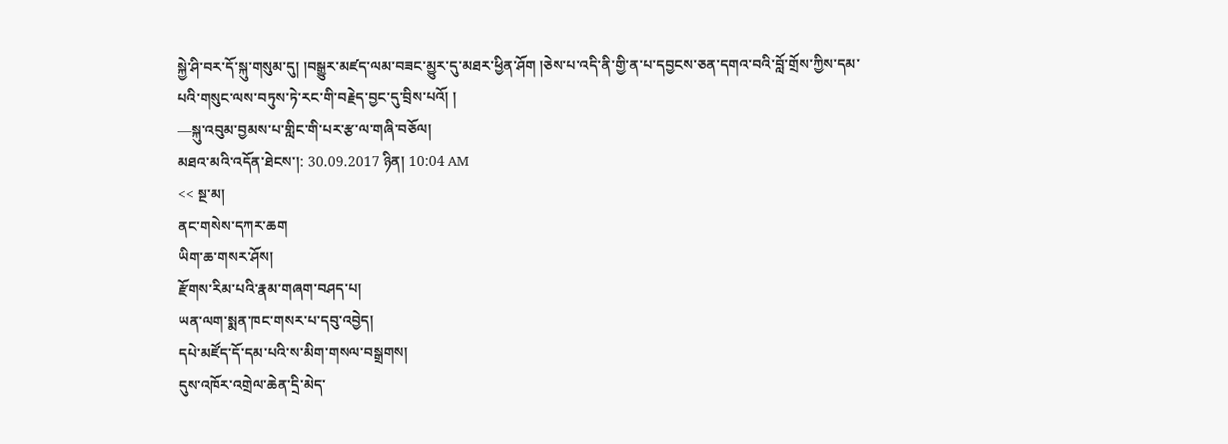སྐྱེ་ཤི་བར་དོ་སྐུ་གསུམ་དུ། །བསྒྱུར་མཛད་ལམ་བཟང་མྱུར་དུ་མཐར་ཕྱིན་ཤོག །ཅེས་པ་འདི་ནི་གྱི་ན་པ་དབྱངས་ཅན་དགའ་བའི་བློ་གྲོས་ཀྱིས་དམ་པའི་གསུང་ལས་བཏུས་ཏེ་རང་གི་བརྗེད་བྱང་དུ་བྲིས་པའོ། །
—སྐུ་འབུམ་བྱམས་པ་གླིང་གི་པར་རྩ་ལ་གཞི་བཅོལ།
མཐའ་མའི་འདོན་ཐེངས་།: 30.09.2017 ཉིན། 10:04 AM
<< སྔ་མ།
ནང་གསེས་དཀར་ཆག
ཡིག་ཆ་གསར་ཤོས།
རྫོགས་རིམ་པའི་རྣམ་གཞག་བཤད་པ།
ཡན་ལག་སྨན་ཁང་གསར་པ་དབུ་འབྱེད།
དཔེ་མཛོད་དོ་དམ་པའི་ས་མིག་གསལ་བསྒྲགས།
དུས་འཁོར་འགྲེལ་ཆེན་དྲི་མེད་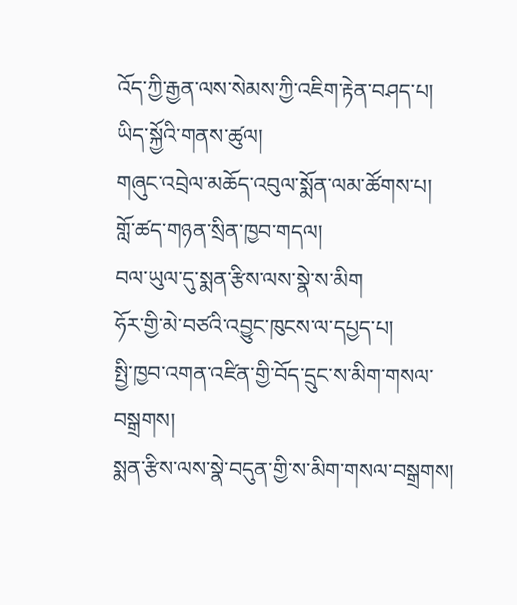འོད་ཀྱི་རྒྱན་ལས་སེམས་ཀྱི་འཇིག་རྟེན་བཤད་པ།
ཡིད་སྐྱོའི་གནས་ཚུལ།
གཞུང་འབྲེལ་མཆོད་འབུལ་སྨོན་ལམ་ཚོགས་པ།
གློ་ཚད་གཉན་སྲིན་ཁྱབ་གདལ།
བལ་ཡུལ་དུ་སྨན་རྩིས་ལས་སྣེ་ས་མིག
ཧོར་གྱི་མེ་བཙའི་འབྱུང་ཁུངས་ལ་དཔྱད་པ།
སྤྱི་ཁྱབ་འགན་འཛིན་གྱི་བོད་དྲུང་ས་མིག་གསལ་བསྒྲགས།
སྨན་རྩིས་ལས་སྣེ་བདུན་གྱི་ས་མིག་གསལ་བསྒྲགས།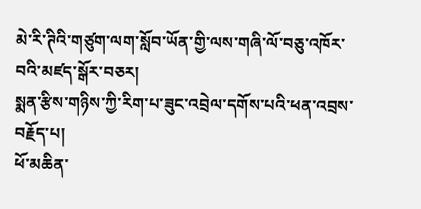མེ་རི་ཊིའི་གཙུག་ལག་སློབ་ཡོན་གྱི་ལས་གཞི་ལོ་བཅུ་འཁོར་བའི་མཛད་སྒོར་བཅར།
སྨན་རྩིས་གཉིས་ཀྱི་རིག་པ་ཟུང་འབྲེལ་དགོས་པའི་ཕན་འབྲས་བརྗོད་པ།
ཕོ་མཆིན་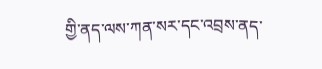གྱི་ནད་ལས་ཀན་སར་དང་འབྲས་ནད་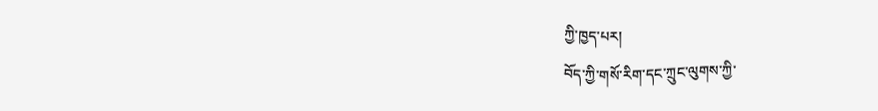ཀྱི་ཁྱད་པར།
བོད་ཀྱི་གསོ་རིག་དང་ཀྲུང་ལུགས་ཀྱི་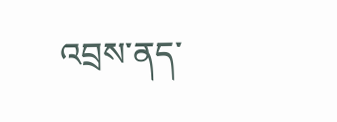འབྲས་ནད་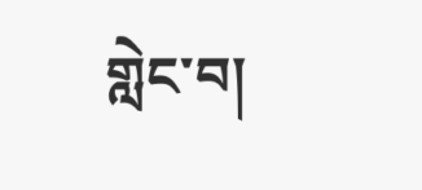གླེང་བ།